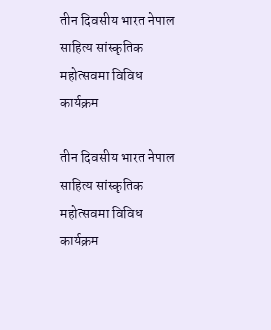तीन दिवसीय भारत नेपाल साहित्य सांस्कृतिक महोत्सवमा विविध कार्यक्रम

तीन दिवसीय भारत नेपाल साहित्य सांस्कृतिक महोत्सवमा विविध कार्यक्रम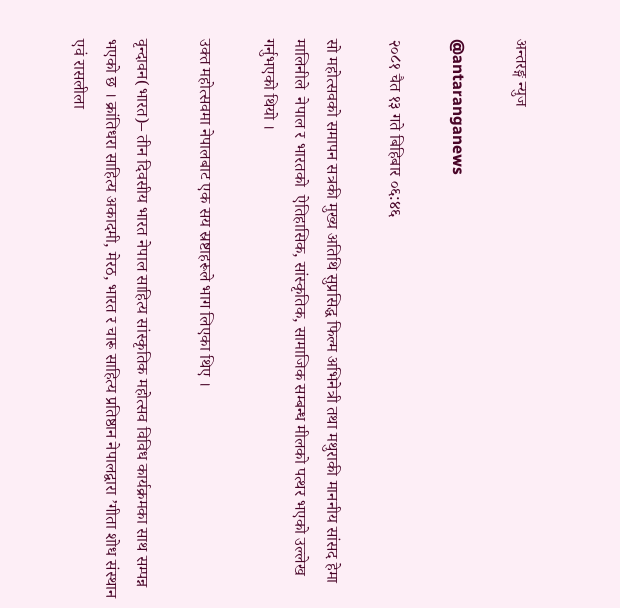अन्तरङ्ग न्युज

@antaranganews

२०८१ चैत १३ गते बिहिबार ०६:४६

सो महोत्सवको समापन सत्रकी मुख्य अतिथि सुप्रसिद्ध फिल्म अभिनेत्री तथा मथुराकी माननीय सांसद हेमा मालिनीले  नेपाल र भारतको  ऐतिहासिक, सांस्कृतिक, सामाजिक सम्बन्ध मीलको पत्थर भएको उल्लेख गर्नुभएको थियो ।

उक्त महोत्सवमा नेपालबाट एक सय स्रष्टाहरूले भाग लिएका थिए ।

वृन्दावन(भारत)– तीन दिवसीय भारत नेपाल साहित्य सांस्कृतिक महोत्सव विविध कार्यक्रमका साथ सम्पन्न भएको छ । क्रांतिधरा साहित्य अकादमी, मेरठ, भारत र चारू साहित्य प्रतिष्ठान नेपालद्वारा ’गीता शोध संस्थान एवं रासलीला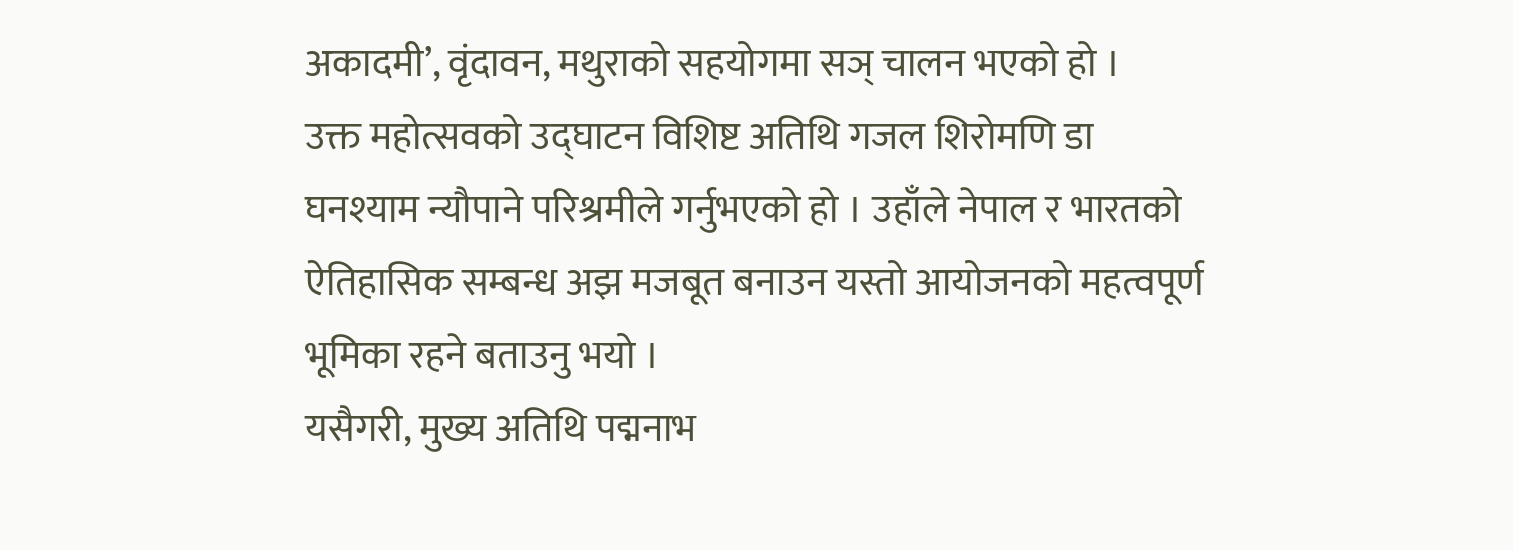अकादमी’, वृंदावन, मथुराको सहयोगमा सञ् चालन भएको हो ।
उक्त महोत्सवको उद्घाटन विशिष्ट अतिथि गजल शिरोमणि डा घनश्याम न्यौपाने परिश्रमीले गर्नुभएको हो । उहाँले नेपाल र भारतको ऐतिहासिक सम्बन्ध अझ मजबूत बनाउन यस्तो आयोजनको महत्वपूर्ण भूमिका रहने बताउनु भयो ।
यसैगरी, मुख्य अतिथि पद्मनाभ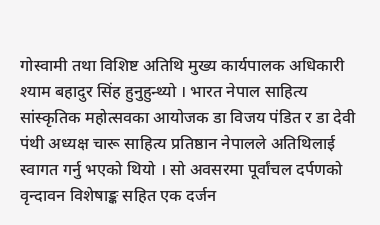गोस्वामी तथा विशिष्ट अतिथि मुख्य कार्यपालक अधिकारी श्याम बहादुर सिंह हुनुहुन्थ्यो । भारत नेपाल साहित्य सांस्कृतिक महोत्सवका आयोजक डा विजय पंडित र डा देवी पंथी अध्यक्ष चारू साहित्य प्रतिष्ठान नेपालले अतिथिलाई स्वागत गर्नु भएको थियो । सो अवसरमा पूर्वांचल दर्पणको वृन्दावन विशेषाङ्क सहित एक दर्जन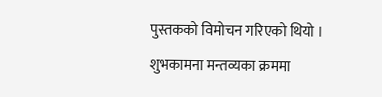पुस्तकको विमोचन गरिएको थियो ।
शुभकामना मन्तव्यका क्रममा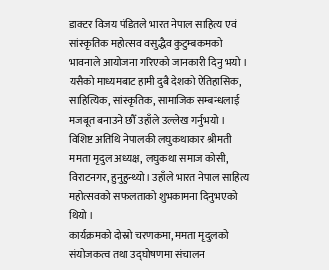डाक्टर विजय पंडितले भारत नेपाल साहित्य एवं सांस्कृतिक महोत्सव वसुद्धैव कुटुम्बकमको भावनाले आयोजना गरिएको जानकारी दिनु भयो । यसैको माध्यमबाट हामी दुबै देशको ऐतिहासिक, साहित्यिक, सांस्कृतिक, सामाजिक सम्बन्धलाई  मजबूत बनाउने छौँ उहाँले उल्लेख गर्नुभयो ।
विशिष्ट अतिथि नेपालकी लघुकथाकार श्रीमती ममता मृदुल अध्यक्ष, लघुकथा समाज कोसी, विराटनगर, हुनुहुन्थ्यो। उहाँले भारत नेपाल साहित्य महोत्सवको सफलताको शुभकामना दिनुभएको थियो ।
कार्यक्रमको दोस्रो चरणकमा, ममता मृदुलको संयोजकत्व तथा उद्घोषणमा संचालन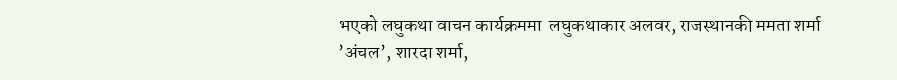भएको लघुकथा वाचन कार्यक्रममा  लघुकथाकार अलवर, राजस्थानकी ममता शर्मा ’अंचल’, शारदा शर्मा,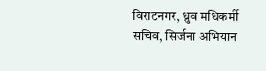विराटनगर, ध्रुव मधिकर्मी सचिव, सिर्जना अभियान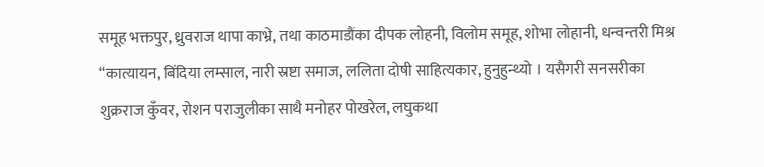समूह भक्तपुर, ध्रुवराज थापा काभ्रे, तथा काठमाडौंका दीपक लोहनी, विलोम समूह, शोभा लोहानी, धन्वन्तरी मिश्र “कात्यायन, बिंदिया लम्साल, नारी स्रष्टा समाज, ललिता दोषी साहित्यकार, हुनुहुन्थ्यो । यसैगरी सनसरीका शुक्रराज कुँवर, रोशन पराजुलीका साथै मनोहर पोखरेल, लघुकथा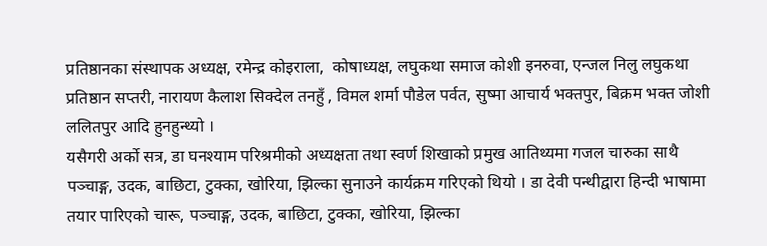प्रतिष्ठानका संस्थापक अध्यक्ष, रमेन्द्र कोइराला,  कोषाध्यक्ष, लघुकथा समाज कोशी इनरुवा, एन्जल निलु लघुकथा प्रतिष्ठान सप्तरी, नारायण कैलाश सिक्देल तनहुँ , विमल शर्मा पौडेल पर्वत, सुष्मा आचार्य भक्तपुर, बिक्रम भक्त जोशी ललितपुर आदि हुनहुन्थ्यो ।
यसैगरी अर्को सत्र, डा घनश्याम परिश्रमीको अध्यक्षता तथा स्वर्ण शिखाको प्रमुख आतिथ्यमा गजल चारुका साथै  पञ्चाङ्ग, उदक, बाछिटा, टुक्का, खोरिया, झिल्का सुनाउने कार्यक्रम गरिएको थियो । डा देवी पन्थीद्वारा हिन्दी भाषामा तयार पारिएको चारू, पञ्चाङ्ग, उदक, बाछिटा, टुक्का, खोरिया, झिल्का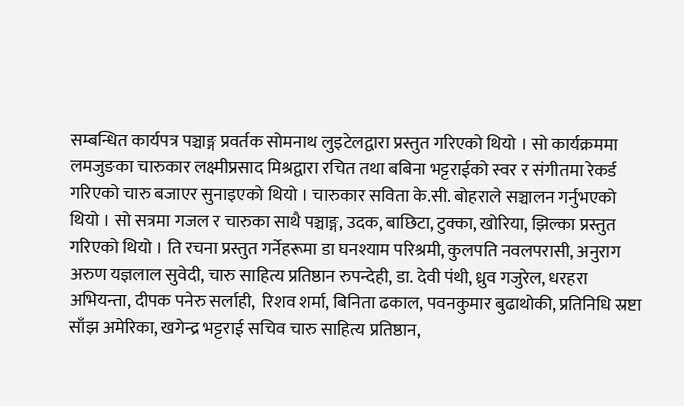सम्बन्धित कार्यपत्र पञ्चाङ्ग प्रवर्तक सोमनाथ लुइटेलद्वारा प्रस्तुत गरिएको थियो । सो कार्यक्रममा लमजुङका चारुकार लक्ष्मीप्रसाद मिश्रद्वारा रचित तथा बबिना भट्टराईको स्वर र संगीतमा रेकर्ड गरिएको चारु बजाएर सुनाइएको थियो । चारुकार सविता के.सी. बोहराले सञ्चालन गर्नुभएको थियो । सो सत्रमा गजल र चारुका साथै पञ्चाङ्ग, उदक, बाछिटा, टुक्का, खोरिया, झिल्का प्रस्तुत गरिएको थियो । ति रचना प्रस्तुत गर्नेहरूमा डा घनश्याम परिश्रमी, कुलपति नवलपरासी, अनुराग अरुण यज्ञलाल सुवेदी, चारु साहित्य प्रतिष्ठान रुपन्देही, डा. देवी पंथी, ध्रुव गजुरेल, धरहरा अभियन्ता, दीपक पनेरु सर्लाही,  रिशव शर्मा, बिनिता ढकाल, पवनकुमार बुढाथोकी, प्रतिनिधि स्रष्टा साँझ अमेरिका, खगेन्द्र भट्टराई सचिव चारु साहित्य प्रतिष्ठान,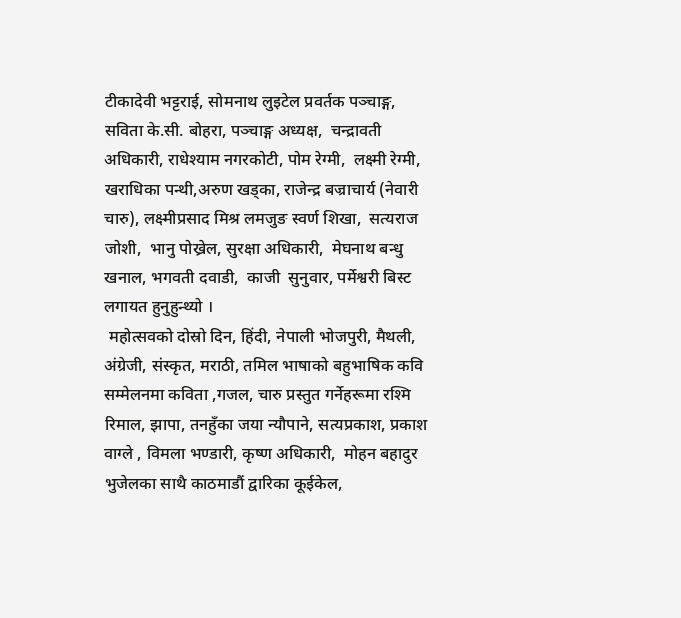टीकादेवी भट्टराई, सोमनाथ लुइटेल प्रवर्तक पञ्चाङ्ग,  सविता के.सी. बोहरा, पञ्चाङ्ग अध्यक्ष,  चन्द्रावती अधिकारी, राधेश्याम नगरकोटी, पोम रेग्मी,  लक्ष्मी रेग्मी, खराधिका पन्थी,अरुण खड्का, राजेन्द्र बज्राचार्य (नेवारी चारु), लक्ष्मीप्रसाद मिश्र लमजुङ स्वर्ण शिखा,  सत्यराज जोशी,  भानु पोख्रेल, सुरक्षा अधिकारी,  मेघनाथ बन्धु खनाल, भगवती दवाडी,  काजी  सुनुवार, पर्मेश्वरी बिस्ट लगायत हुनुहुन्थ्यो ।
 महोत्सवको दोस्रो दिन, हिंदी, नेपाली भोजपुरी, मैथली, अंग्रेजी, संस्कृत, मराठी, तमिल भाषाको बहुभाषिक कवि सम्मेलनमा कविता ,गजल, चारु प्रस्तुत गर्नेहरूमा रश्मि रिमाल, झापा, तनहुँका जया न्यौपाने, सत्यप्रकाश, प्रकाश वाग्ले , विमला भण्डारी, कृष्ण अधिकारी,  मोहन बहादुर भुजेलका साथै काठमाडौं द्वारिका कूईकेल,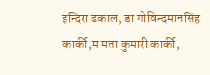इन्दिरा ढकाल, डा गोविन्दमानसिंह कार्की,म मता कुमारी कार्की,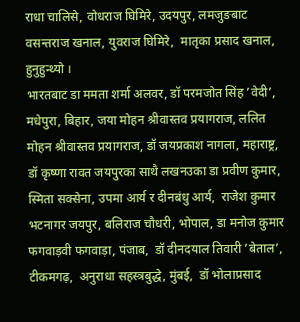राधा चालिसे, वोधराज घिमिरे, उदयपुर, लमजुङबाट वसन्तराज खनाल, युवराज घिमिरे,  मातृका प्रसाद खनाल, हुनुहुन्थ्यो ।
भारतबाट डा ममता शर्मा अलवर, डॉ परमजोत सिंह ’वेदी’, मधेपुरा, बिहार, जया मोहन श्रीवास्तव प्रयागराज, ललित मोहन श्रीवास्तव प्रयागराज, डॉ जयप्रकाश नागला, महाराष्ट्र, डॉ कृष्णा रावत जयपुरका साथै लखनउका डा प्रवीण कुमार, स्मिता सक्सेना, उपमा आर्य र दीनबंधु आर्य,  राजेश कुमार भटनागर जयपुर, बलिराज चौधरी, भोपाल, डा मनोज कुमार फगवाड़वी फगवाड़ा, पंजाब,  डॉ दीनदयाल तिवारी ’बेताल’, टीकमगढ़,  अनुराधा सहस्त्रबुद्धे, मुंबई,  डॉ भोलाप्रसाद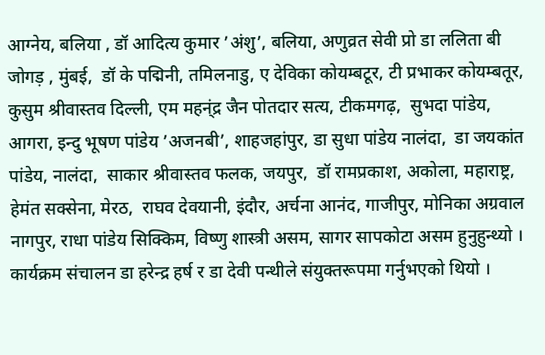आग्नेय, बलिया , डॉ आदित्य कुमार ’अंशु’, बलिया, अणुव्रत सेवी प्रो डा ललिता बी जोगड़ , मुंबई,  डॉ के पद्मिनी, तमिलनाडु, ए देविका कोयम्बटूर, टी प्रभाकर कोयम्बतूर, कुसुम श्रीवास्तव दिल्ली, एम महन्ंद्र जैन पोतदार सत्य, टीकमगढ़,  सुभदा पांडेय, आगरा, इन्दु भूषण पांडेय ’अजनबी’, शाहजहांपुर, डा सुधा पांडेय नालंदा,  डा जयकांत पांडेय, नालंदा,  साकार श्रीवास्तव फलक, जयपुर,  डॉ रामप्रकाश, अकोला, महाराष्ट्र,  हेमंत सक्सेना, मेरठ,  राघव देवयानी, इंदौर, अर्चना आनंद, गाजीपुर, मोनिका अग्रवाल नागपुर, राधा पांडेय सिक्किम, विष्णु शास्त्री असम, सागर सापकोटा असम हुनुहुन्थ्यो । कार्यक्रम संचालन डा हरेन्द्र हर्ष र डा देवी पन्थीले संयुक्तरूपमा गर्नुभएको थियो ।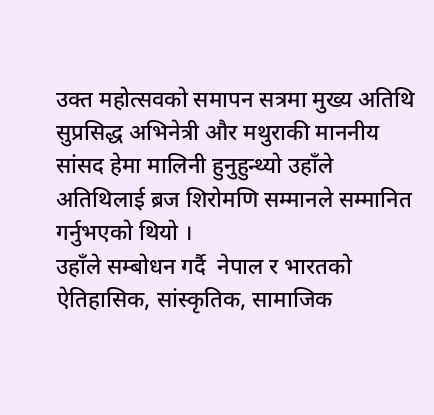उक्त महोत्सवको समापन सत्रमा मुख्य अतिथि सुप्रसिद्ध अभिनेत्री और मथुराकी माननीय सांसद हेमा मालिनी हुनुहुन्थ्यो उहाँले अतिथिलाई ब्रज शिरोमणि सम्मानले सम्मानित गर्नुभएको थियो ।
उहाँले सम्बोधन गर्दै  नेपाल र भारतको  ऐतिहासिक, सांस्कृतिक, सामाजिक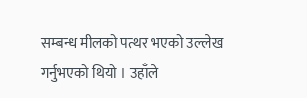सम्बन्ध मीलको पत्थर भएको उल्लेख गर्नुभएको थियो । उहाँले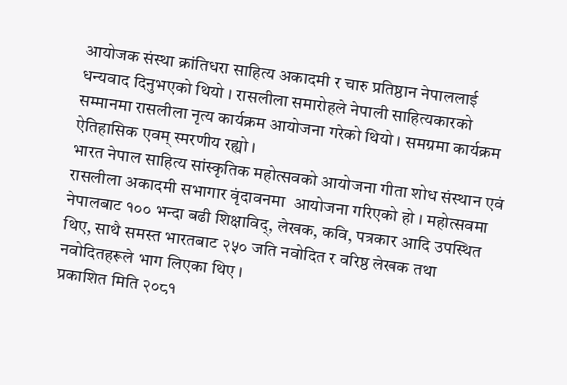आयोजक संस्था क्रांतिधरा साहित्य अकादमी र चारु प्रतिष्ठान नेपाललाई धन्यवाद दिनुभएको थियो । रासलीला समारोहले नेपाली साहित्यकारको सम्मानमा रासलीला नृत्य कार्यक्रम आयोजना गरेको थियो । समग्रमा कार्यक्रम ऐतिहासिक एवम् स्मरणीय रह्यो ।
भारत नेपाल साहित्य सांस्कृतिक महोत्सवको आयोजना गीता शोध संस्थान एवं रासलीला अकादमी सभागार वृंदावनमा  आयोजना गरिएको हो । महोत्सवमा नेपालबाट १०० भन्दा बढी शिक्षाविद्, लेखक, कवि, पत्रकार आदि उपस्थित थिए, साथै समस्त भारतबाट २५० जति नवोदित र वरिष्ठ लेखक तथा नवोदितहरूले भाग लिएका थिए ।
प्रकाशित मिति २०८१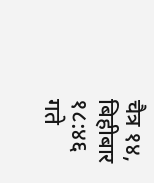चैत्र १४, बिहीबार १८:४६ गते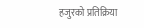हजुरको प्रतिक्रिया